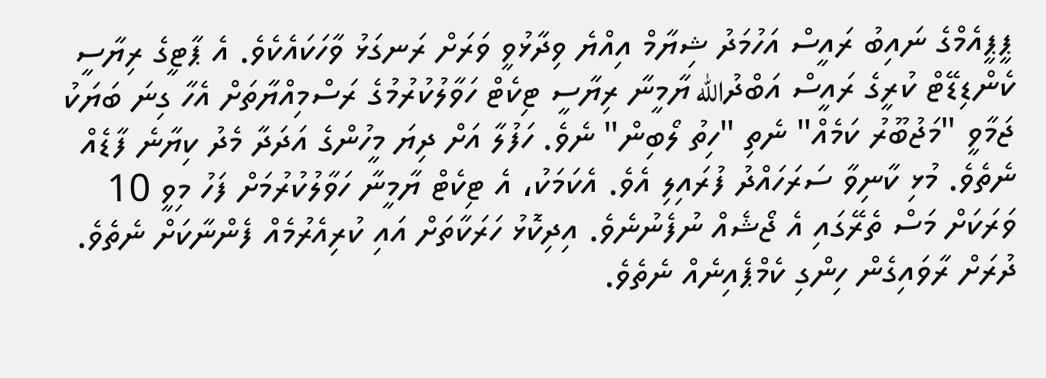ޕީޕީއެމްގެ ނައިބު ރައީސް އަހުމަދު ޝިޔާމް އިއްޔެ ވިދާޅުވީ ވަރަށް ރަނގަޅު ވާހަކައެކެވެ. އެ ޕާޓީގެ ރިޔާސީ ކެންޑިޑޭޓް ކުރީގެ ރައީސް އަބްދުالله ޔާމީނާ ރިޔާސީ ޓިކެޓް ހަވާލުކުރުމުގެ ރަސްމިއްޔާތަށް އެހާ ގިނަ ބަޔަކު ޖަމާވީ "މަޖުބޫރު ކަމެއް" ނެތި "ހިތު ލޯބިން" ނެވެ. ހަފުލާ އަށް ދިޔަ މީހުންގެ އަދަދާ މެދު ކިޔާނެ ފާޑެއް ނެތެވެ. މުޅި ކާނިވާ ސަރަހައްދު ފުރައިލި އެވެ. އެކަމަކު، އެ ޓިކެޓް ޔާމީނާ ހަވާލުކުރުމަށް ފަހު މިވީ 10 ވަރަކަށް މަސް ތެރޭގައި އެ ޖޯޝެއް ނުފެނުނެވެ. އިދިކޮޅު ހަރަކާތަށް އައި ކުރިއެރުމެއް ފެންނާކަށް ނެތެވެ. ދުރަށް ރާވައިގެން ހިންގި ކެމްޕެއިނެއް ނެތެވެ.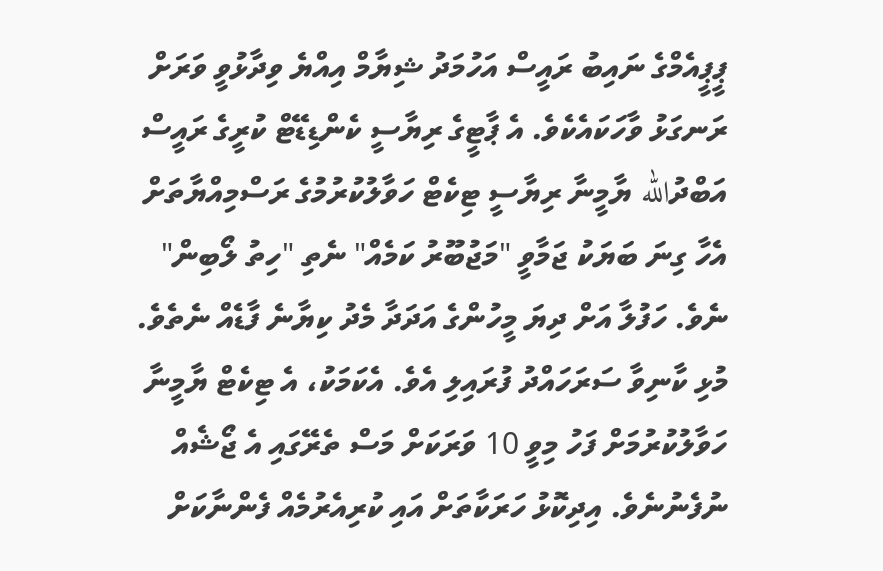ޕީޕީއެމްގެ ނައިބު ރައީސް އަހުމަދު ޝިޔާމް އިއްޔެ ވިދާޅުވީ ވަރަށް ރަނގަޅު ވާހަކައެކެވެ. އެ ޕާޓީގެ ރިޔާސީ ކެންޑިޑޭޓް ކުރީގެ ރައީސް އަބްދުالله ޔާމީނާ ރިޔާސީ ޓިކެޓް ހަވާލުކުރުމުގެ ރަސްމިއްޔާތަށް އެހާ ގިނަ ބަޔަކު ޖަމާވީ "މަޖުބޫރު ކަމެއް" ނެތި "ހިތު ލޯބިން" ނެވެ. ހަފުލާ އަށް ދިޔަ މީހުންގެ އަދަދާ މެދު ކިޔާނެ ފާޑެއް ނެތެވެ. މުޅި ކާނިވާ ސަރަހައްދު ފުރައިލި އެވެ. އެކަމަކު، އެ ޓިކެޓް ޔާމީނާ ހަވާލުކުރުމަށް ފަހު މިވީ 10 ވަރަކަށް މަސް ތެރޭގައި އެ ޖޯޝެއް ނުފެނުނެވެ. އިދިކޮޅު ހަރަކާތަށް އައި ކުރިއެރުމެއް ފެންނާކަށް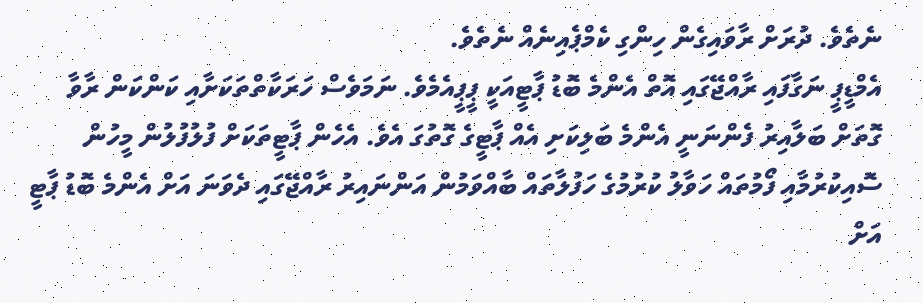ނެތެވެ. ދުރަށް ރާވައިގެން ހިންގި ކެމްޕެއިނެއް ނެތެވެ.
އެމްޑީޕީ ނަގާފައި ރާއްޖޭގައި އޮތް އެންމެ ބޮޑު ޕާޓީއަކީ ޕީޕީއެމެވެ. ނަމަވެސް ހަރަކާތްތަކަށާއި ކަންކަން ރާވާ ގޮތަށް ބަލާއިރު ފެންނަނީ އެންމެ ބަލިކަށި އެއް ޕާޓީގެ ގޮތުގަ އެވެ. އެހެން ޕާޓީތަކަށް ފުލުފުލުން މީހުން ސޮއިކުރުމާއި ފޯމުތައް ހަވާލު ކުރުމުގެ ހަފުލާތައް ބާއްވަމުން އަންނައިރު ރާއްޖޭގައި ދެވަނަ އަށް އެންމެ ބޮޑު ޕާޓީ އަށް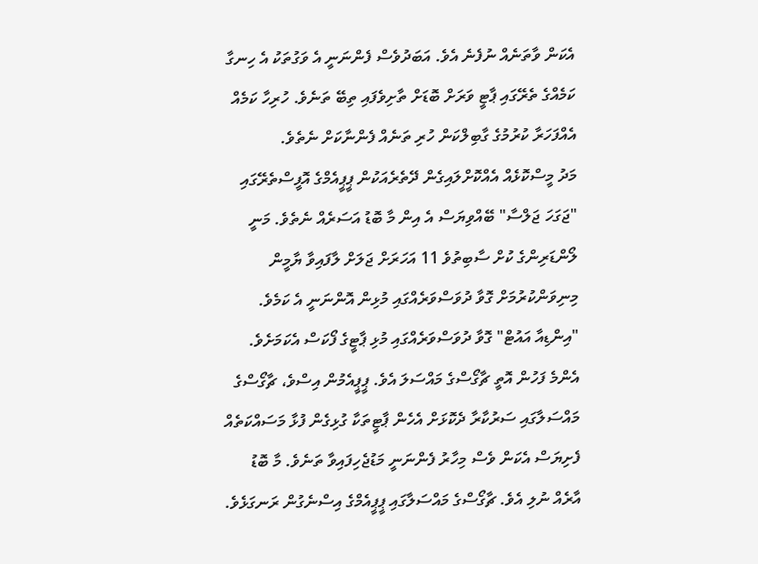އެކަން ވާތަނެއް ނުފެނެ އެވެ. އަބަދުވެސް ފެންނަނީ އެ ވަގުތަކު އެ ހިނގާ ކަމެއްގެ ތެރޭގައި ޕާޓީ ވަރަށް ބޮޑަށް ތާށިވެފައި ތިބޭ ތަނެވެ. ހުރިހާ ކަމެއް އެއްފަހަރާ ކުރުމުގެ ގާބިލްކަން ހުރި ތަނެއް ފެންނާކަށް ނެތެވެ.
މަދު މީސްކޮޅެއް އެއްކޮށްލައިގެން ދޭތެރެއަކުން ޕީޕީއެމްގެ އޮފީސްތެރޭގައި "ޖަގަހަ ޖަލްސާ" ބޭއްވިޔަސް އެ އިން މާ ބޮޑު އަސަރެއް ނެތެވެ. މަނީ ލޯންޑަރިންގެ ކުށް ސާބިތުވެ 11 އަހަރަށް ޖަލަށް ލާފައިވާ ޔާމީން މިނިވަންކުރުމަށް ގޮވާ ދުވަސްވަރެއްގައި މުޅިން އޮންނަނީ އެ ކަމެވެ. "އިންޑިއާ އައުޓް" ގޮވާ ދުވަސްވަރެއްގައި މުޅި ޕާޓީގެ ފޯކަސް އެކަމަށެވެ. އެންމެ ފަހުން އޮތީ ޗާގޯސްގެ މައްސަލަ އެވެ. ޕީޕީއެމުން އިސްވެ، ޗާގޯސްގެ މައްސަލާގައި ސަރުކާރާ ދެކޮޅަށް އެހެން ޕާޓީތަކާ ގުޅިގެން ފުޅާ މަސައްކަތެއް ފެށިޔަސް އެކަން ވެސް މިހާރު ފެންނަނީ މަޑުޖެހިފައިވާ ތަނެވެ. މާ ބޮޑު އާރެއް ނުލި އެވެ. ޗާގޯސްގެ މައްސަލާގައި ޕީޕީއެމްގެ އިސްނެގުން ރަނގަޅެވެ.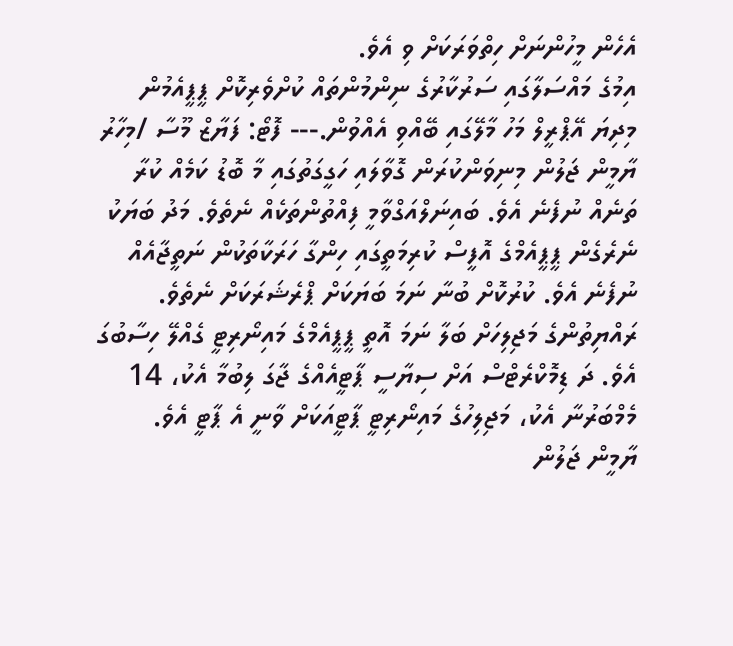އެހެން މީހުންނަށް ހިތްވަރަކަށް ވި އެވެ.
އިމުގެ މައްސަލާގައި ސަރުކާރުގެ ނިންމުންތައް ކުށްވެރިކޮށް ޕީޕީއެމުން މިދިޔަ އޭޕްރީލް މަހު މާލޭގައި ބޭއްވި އެއްވުން.--- ފޮޓޯ: ފަޔާޒް މޫސާ /މިހާރު
ޔާމީން ޖަލުން މިނިވަންކުރަން ގޮވާލައި ހަގީގަތުގައި މާ ބޮޑު ކަމެއް ކުރާ ތަނެއް ނުފެނެ އެވެ. ބައިނަލްއަގްވާމީ ފިއްތުންތަކެއް ނެތެވެ. މަދު ބަޔަކު ނެރެގެން ޕީޕީއެމްގެ އޮފީސް ކުރިމަތީގައި ހިންގާ ހަރަކާތަކުން ނަތީޖާއެއް ނުފެނެ އެވެ. ކުރުކޮށް ބުނާ ނަމަ ބަޔަކަށް ޕްރެޝަރަކަށް ނެތެވެ. ރައްޔިތުންގެ މަޖިލިހަށް ބަލާ ނަމަ އޮތީ ޕީޕީއެމްގެ މައިނޯރިޓީ ގެއްލޭ ހިސާބުގަ އެވެ. ދަ ޑިމޮކްރެޓްސް އަށް ސިޔާސީ ޕާޓީއެއްގެ ޖާގަ ލިބުމާ އެކު، 14 މެމްބަރުނާ އެކު، މަޖިލިހުގެ މައިނޯރިޓީ ޕާޓީއަކަށް ވާނީ އެ ޕާޓީ އެވެ.
ޔާމީން ޖަލުން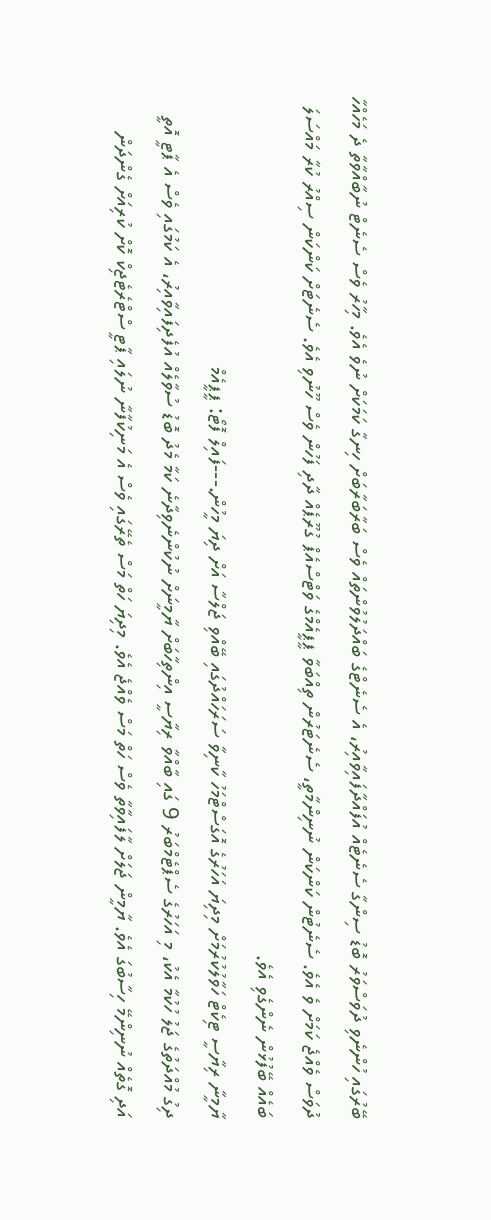ބޭރުގައި ހުންނެވި ދުވަސްވަރު ބޮޑު ސިންގާ ސެނެޓެއް އުފައްދާފައިވާއިރު، އެ ސެނެޓްގެ ބައްދަލުވުންތައް ވެސް ބަރާބަރާބަށް ހިނގާ ކަމަކަށް ނުވެ އެވެ. މިހާރު ވެސް ސެނެޓް ނުބާއްވާތާ ދެ މަހެއްހާ ދުވަސް ވެއްޖެ ކަމަށް ވެ އެވެ. ސެނެޓުން ކަންކަން ނުނިންމާތީ، ސެނެޓަރުން ތިއްބަވާ ޕީޕީއެމްގެ ވަޓްސްއެޕް ގުރޫޕެއް ދާދި ފަހުން ވެސް ހޫނުވި އެވެ. ސެނެޓަށް ކަންކަން ސިއްރު ކުރާ މައްސަލަ ބައެއް ބޭފުޅުން ނެންގެވި އެވެ.
ޔާމީނާ ރިޔާސީ ޓިކެޓް ހަވާލުކުރުމަށް މިދިޔަ އަހަރުގެ އޮގަސްޓްމަހު ކާނިވާ ސަރަހައްދުގައި ބޭއްވި ޖަލްސާ އަށް ދިޔަ މީހުން.---ފައިލް ފޮޓޯ: ޕީޕީއެމް
ދިގު މުއްދަތުގެ ޖަލު ހުކުމާ އެކު، މި އަހަރުގެ ސެޕްޓެމްބަރު 9 ގައި ބާއްވާ ރިޔާސީ އިންތިހާބަށް ޔާމީނަށް ނުކުންނެވިދާނެ ކަމާ މެދު ބޮޑު ސުވާލެއް އުފެދިފައިވާއިރު، އެ ކަމުގައި ވެސް އެ ޕާޓީ އޮތީ އަދި ގޮތެއް ނުނިންމޭ ހިސާބުގަ އެވެ. ޔާމީން ޖަލަށް ލާފައިވާތާ ވެސް ހަތް މަސް ވެއްޖެ އެވެ. މިދިޔަ ހަތް މަސް ތެރޭގައި ވެސް އެ މަނިކުފާނާ ނުލައި ޕާޓީ ސްޓްރެޓެޖިކް ކޮށް ކުރިއަށް ގެންދަން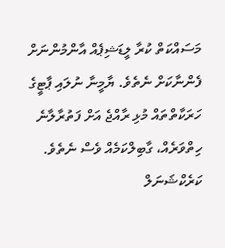މަސައްކަތް ކުރާ ލީޑަޝިޕެއް އާންމުންނަށް ފެންނާކަށް ނެތެވެ. ޔާމީނާ ނުލައި ޕާޓީގެ ހަރަކާތްތައް މުޅި ރާއްޖެ އަށް ފަތުރާލާނެ ހިތްވަރެއް، ގާބިލްކަމެއް ވެސް ނެތެވެ.
ކަރެކްޝަނަލް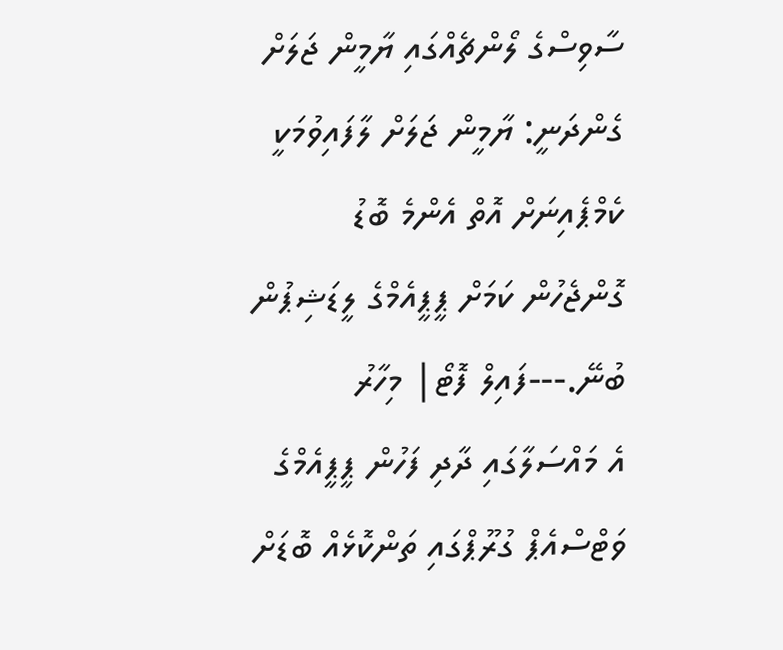ސާވިސްގެ ލޯންޗެއްގައި ޔާމީން ޖަލަށް ގެންދަނީ: ޔާމީން ޖަލަށް ލާފައިވުމަކީ ކެމްޕެއިނަށް އޮތް އެންމެ ބޮޑު ގޮންޖެހުން ކަމަށް ޕީޕީއެމްގެ ލީޑަޝިޕުން ބުނޭ.---ފައިލް ފޮޓޯ| މިހާރު
އެ މައްސަލާގައި ދާދި ފަހުން ޕީޕީއެމްގެ ވަޓްސްއެޕް ގުރޫޕްގައި ތަންކޮޅެއް ބޮޑަށް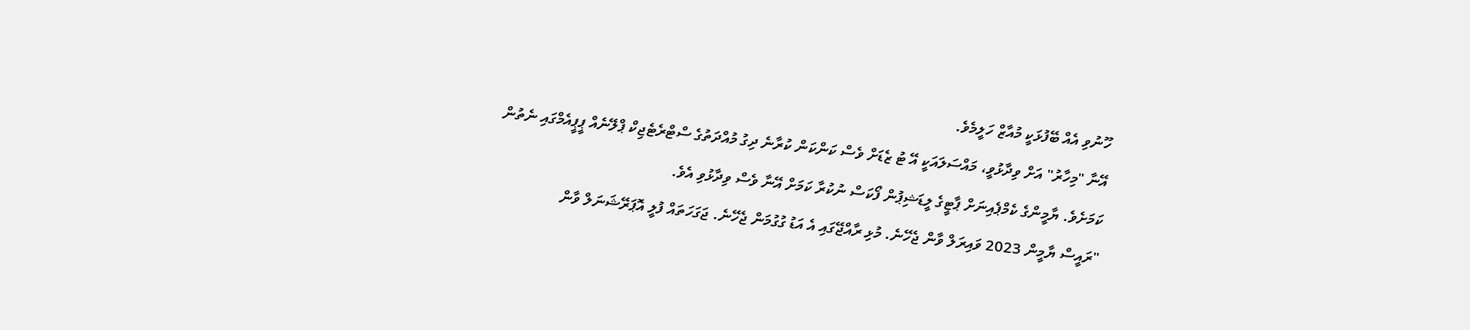ހޫނުވި އެއް ބޭފުޅަކީ މުއާޒް ހަލީމެވެ.
އޭނާ "މިހާރު" އަށް ވިދާޅުވީ، މައްސަލައަކީ އޭ ޓު ޒެޑަށް ވެސް ކަންކަން ކުރާނެ ދިގު މުއްދަތުގެ ސްޓްރެޓެޖިކް ޕްލޭނެއް ޕީޕީއެމްގައި ނެތުން ކަމަށެވެ. ޔާމީންގެ ކެމްޕެއިނަށް ޕާޓީގެ ލީޑަޝިޕުން ފޯކަސް ނުކުރާ ކަމަށް އޭނާ ވެސް ވިދާޅުވި އެވެ.
"ރައީސް ޔާމީން 2023 ވައިރަލް ވާން ޖެހޭނެ. މުޅި ރާއްޖޭގައި އެ އަޑު ގުގުމަން ޖެހޭނެ. ޖަގަހަތައް ފުލީ އޮޕަރޭޝަނަލް ވާން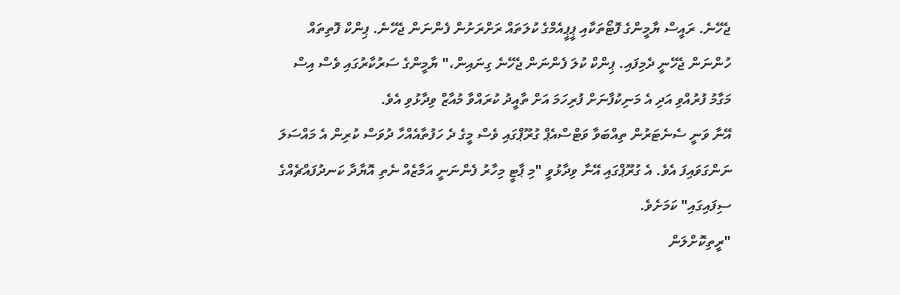ޖެހޭނެ. ރައީސް ޔާމީންގެ ފޮޓޯތަކާއި ޕީޕީއެމްގެ ކުލަތައް ރަށްރަށުން ފެންނަން ޖެހޭނެ. ޕިންކް ފޮތިތައް ހުންނަން ޖެހޭނީ ދެމިފައި. ޕިންކް ކުލަ ފެންނަން ޖެހޭނެ ގިނައިން،" ޔާމީންގެ ސަރުކާރުގައި ވެސް އިސް މަގާމު ފުރުއްވި އަދި އެ މަނިކުފާނަށް ފުރިހަމަ އަށް ތާއީދު ކުރައްވާ މުއާޒް ވިދާޅުވި އެވެ.
އޭނާ ވަނީ ސެނެޓަރުން ތިއްބަވާ ވަޓްސްއެޕް ގުރޫޕްގައި ވެސް މީގެ ދެ ހަފުތާއެއްހާ ދުވަސް ކުރިން އެ މައްސަލަ ނަންގަވައިފަ އެވެ. އެ ގުރޫޕްގައި އޭނާ ވިދާޅުވީ "މި ޕާޓީ މިހާރު ފެންނަނީ އަމާޒެއް ނެތި އޮޔާދާ ކަނދުފައްޗެއްގެ ސިފައިގައި" ކަމަށެވެ.
"ރީތިކޮށްލަން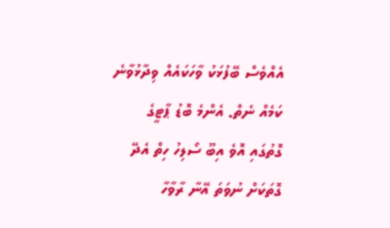އެއްވެސް ބޭފުޅަކު ވާހަކައެއް ވިދާޅުވާނެ ކަމެއް ނެތް. އެންމެ ބޮޑު ޕާޓީގެ ގޮތުގައި އޮވެ އިބޫ ސޯލިހު ހިތް އެދޭ ގޮތަކަށް ނުވަތަ އޭނާ ރާވާހާ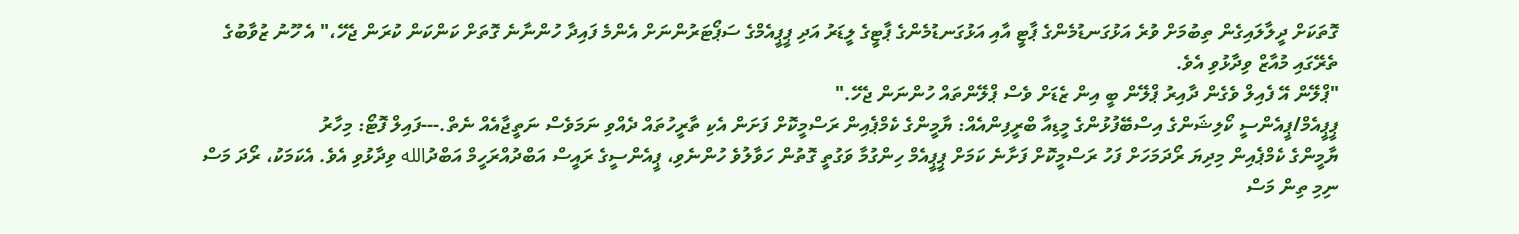ގޮތަކަށް ދީލާލައިގެން ތިބުމަށް ވުރެ އަޅުގަނޑުމެންގެ ޕާޓީ އާއި އަޅުގަނޑުމެންގެ ޕާޓީގެ ލީޑަރު އަދި ޕީޕީއެމްގެ ސަޕޯޓަރުންނަށް އެންމެ ފައިދާ ހުންނާނެ ގޮތަށް ކަންކަން ކުރަން ޖެހޭ،" އެ ހޫނު ޒުވާބުގެ ތެރޭގައި މުއާޒް ވިދާޅުވި އެވެ.
"ޕްލޭން އޭ ފެއިލް ވެގެން ދާއިރު ޕްލޭން ބީ އިން ޒެޑަށް ވެސް ޕްލޭންތައް ހުންނަން ޖެހޭ."
ޕީޕީއެމް/ޕީއެންސީ ކޯލިޝަންގެ އިސްބޭފުޅުންގެ މީޑިއާ ބްރީފިންއެއް: ޔާމީންގެ ކެމްޕެއިން ރަސްމީކޮށް ފަށަން އެކި ތާރީހުތައް ދެއްވި ނަމަވެސް ނަތީޖާއެއް ނެތް.---ފައިލް ފޮޓޯ: މިހާރު
ޔާމީންގެ ކެމްޕެއިން މިދިޔަ ރޯދަމަހަށް ފަހު ރަސްމީކޮށް ފަށާނެ ކަމަށް ޕީޕީއެމް ހިންގުމާ ވަގުތީ ގޮތުން ހަވާލުވެ ހުންނެވި، ޕީއެންސީގެ ރައީސް އަބްދުއްރަހީމް އަބްދުالله ވިދާޅުވި އެވެ. އެކަމަކު، ރޯދަ މަސް ނިމި ތިން މަސް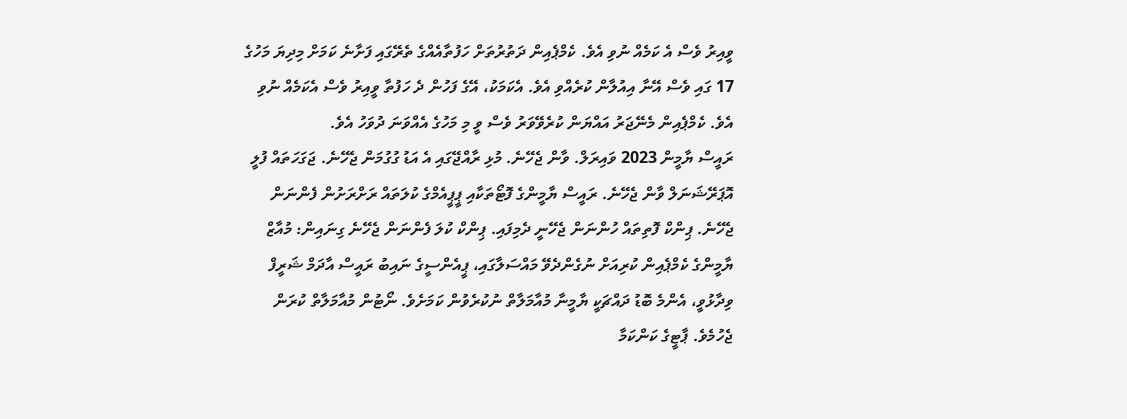ވީއިރު ވެސް އެ ކަމެއް ނުވި އެވެ. ކެމްޕެއިން ދަތުރުތަށް ހަފުތާއެއްގެ ތެރޭގައި ފަށާނެ ކަމަށް މިދިޔަ މަހުގެ 17 ގައި ވެސް އޭނާ އިއުލާން ކުރެއްވި އެވެ. އެކަމަކު، އޭގެ ފަހުން ދެ ހަފުތާ ވީއިރު ވެސް އެކަމެއް ނުވި އެވެ. ކެމްޕެއިން މެނޭޖަރު އައްޔަން ކުރެވޭވަރު ވެސް ވީ މި މަހުގެ އެއްވަނަ ދުވަހު އެވެ.
ރައީސް ޔާމީން 2023 ވައިރަލް. ވާން ޖެހޭނެ. މުޅި ރާއްޖޭގައި އެ އަޑު ގުގުމަން ޖެހޭނެ. ޖަގަހަތައް ފުލީ އޮޕަރޭޝަނަލް ވާން ޖެހޭނެ. ރައީސް ޔާމީންގެ ފޮޓޯތަކާއި ޕީޕީއެމްގެ ކުލަތައް ރަށްރަށުން ފެންނަން ޖެހޭނެ. ޕިންކް ފޮތިތައް ހުންނަން ޖެހޭނީ ދެމިފައި. ޕިންކް ކުލަ ފެންނަން ޖެހޭނެ ގިނައިން: މުއާޒް
ޔާމީންގެ ކެމްޕެއިން ކުރިއަށް ނުގެންދެވޭ މައްސަލާގައި، ޕީއެންސީގެ ނައިބު ރައީސް އާދަމް ޝަރީފް ވިދާޅުވީ، އެންމެ ބޮޑު ދައްޗަކީ ޔާމީނާ މުއާމަލާތް ނުކުރެވުން ކަމަށެވެ. ނޯޓުން މުއާމަލާތް ކުރަން ޖެހުމެވެ. ޕާޓީގެ ކަންކަމާ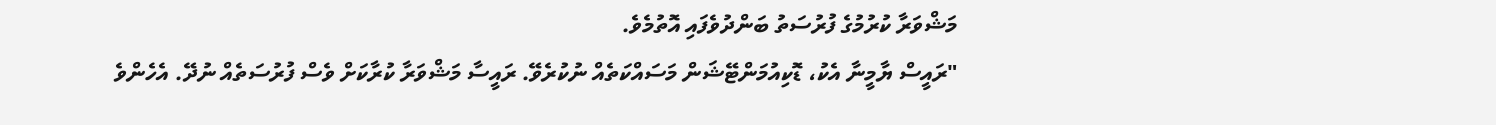މަޝްވަރާ ކުރުމުގެ ފުރުސަތު ބަންދުވެފައި އޮތުމެވެ.
"ރައީސް ޔާމީނާ އެކު، ޑޮކިއުމަންޓޭޝަން މަސައްކަތެއް ނުކުރެވޭ. ރައީސާ މަޝްވަރާ ކުރާކަށް ވެސް ފުރުސަތެއް ނުދޭ. އެހެންވެ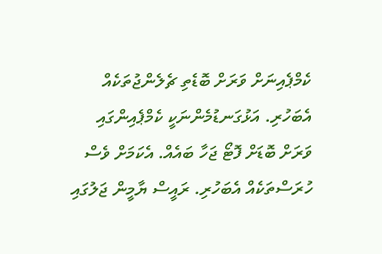ކެމްޕެއިނަށް ވަރަށް ބޮޑެތި ޗެލެންޖުތަކެއް އެބަހުރި. އަޅުގަނޑުމެންނަކީ ކެމްޕެއިންގައި ވަރަށް ބޮޑަށް ފޮޓޯ ޖަހާ ބައެއް. އެކަމަށް ވެސް ހުރަސްތަކެއް އެބަހުރި. ރައީސް ޔާމީން ޖަލުގައި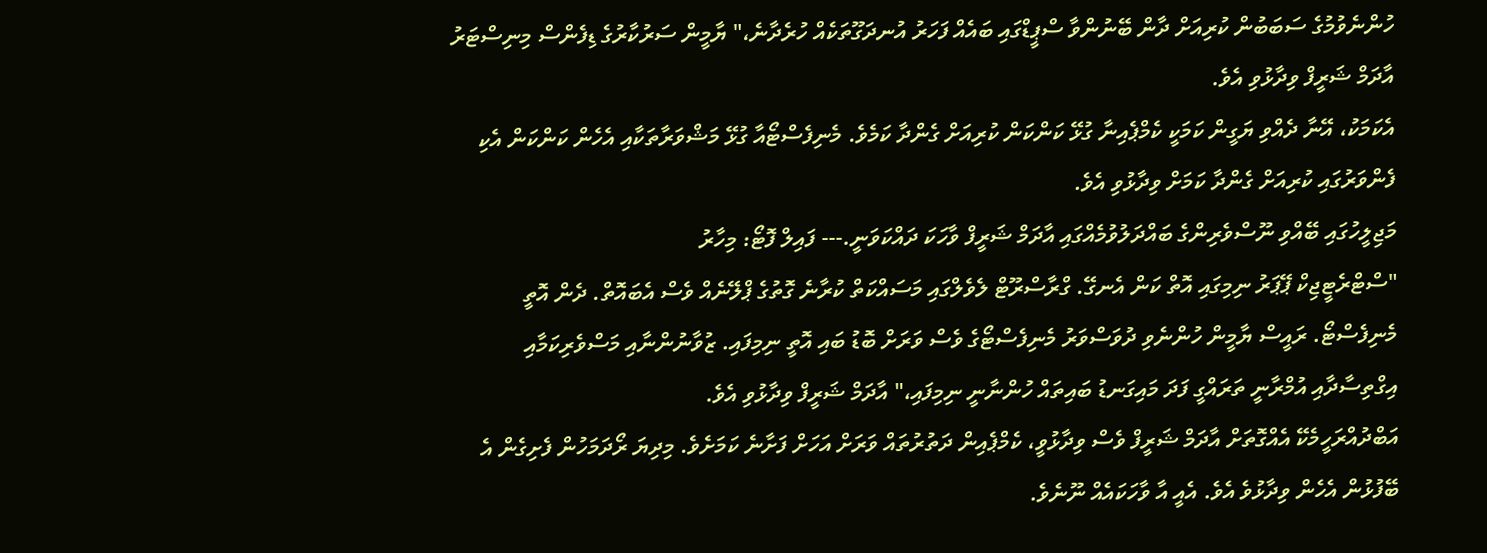ހުންނެވުމުގެ ސަބަބުން ކުރިއަށް ދާން ބޭނުންވާ ސްޕީޑްގައި ބައެއް ފަހަރު އުނދަގޫތަކެއް ހުރެދާނެ،" ޔާމީން ސަރުކާރުގެ ޑިފެންސް މިނިސްޓަރު އާދަމް ޝަރީފް ވިދާޅުވި އެވެ.
އެކަމަކު، އޭނާ ދެއްވި ޔަގީން ކަމަކީ ކެމްޕެއިނާ ގުޅޭ ކަންކަން ކުރިއަށް ގެންދާ ކަމެވެ. މެނިފެސްޓޯއާ ގުޅޭ މަޝްވަރާތަކާއި އެހެން ކަންކަން އެކި ފެންވަރުގައި ކުރިއަށް ގެންދާ ކަމަށް ވިދާޅުވި އެވެ.
މަޖިލީހުގައި ބޭއްވި ނޫސްވެރިންގެ ބައްދަލުވުމެއްގައި އާދަމް ޝަރީފް ވާހަކަ ދައްކަވަނީ.--- ފައިލް ފޮޓޯ: މިހާރު
"ސްޓްރެޓީޖިކް ޕޭޕަރު ނިމިގައި އޮތް ކަން އެނގޭ. ގްރާސްރޫޓް ލެވެލްގައި މަސައްކަތް ކުރާނެ ގޮތުގެ ޕްލޭނެއް ވެސް އެބައޮތް. ދެން އޮތީ މެނިފެސްޓޯ. ރައީސް ޔާމީން ހުންނެވި ދުވަސްވަރު މެނިފެސްޓޯގެ ވެސް ވަރަށް ބޮޑު ބައި އޮތީ ނިމިފައި. ޒުވާނުންނާއި މަސްވެރިކަމާއި އިގްތިސާދާއި އުމްރާނީ ތަރައްގީ ފަދަ މައިގަނޑު ބައިތައް ހުންނާނީ ނިމިފައި،" އާދަމް ޝަރީފް ވިދާޅުވި އެވެ.
އަބްދުއްރަހީމެކޭ އެއްގޮތަށް އާދަމް ޝަރީފް ވެސް ވިދާޅުވީ، ކެމްޕެއިން ދަތުރުތައް ވަރަށް އަހަށް ފަށާނެ ކަމަށެވެ. މިދިޔަ ރޯދަމަހުން ފެށިގެން އެ ބޭފުޅުން އެހެން ވިދާޅުވެ އެވެ. އެއީ އާ ވާހަކައެއް ނޫނެވެ.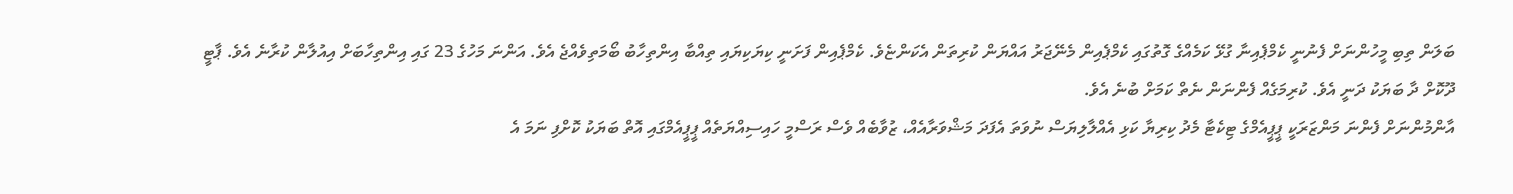ބަލަން ތިބި މީހުންނަށް ފެނުނީ ކެމްޕެއިނާ ގުޅޭ ކަމެއްގެ ގޮތުގައި ކެމްޕެއިން މެނޭޖަރު އައްޔަން ކުރިތަން އެކަންޏެވެ. ކެމްޕެއިން ފަށަނީ ކިޔަކިޔައި ތިއްބާ އިންތިހާބު ބޯމަތިވެއްޖެ އެވެ. އަންނަ މަހުގެ 23 ގައި އިންތިހާބަށް އިއުލާން ކުރާނެ އެވެ. ޕާޓީ ދޫކޮށް ދާ ބަޔަކު ދަނީ އެވެ. ކުރިމަގެއް ފެންނަން ނެތް ކަމަށް ބުނެ އެވެ.
އާންމުންނަށް ފެންނަ މަންޒަރަކީ ޕީޕީއެމްގެ ޓިކެޓާ މެދު ކިރިޔާ ކަޅި އެއްލާލިޔަސް ނުވަތަ އެފަދަ މަޝްވަރާއެއް، ޒުވާބެއް ވެސް ރަސްމީ ހައިސިއްޔަތެއް ޕީޕީއެމްގައި އޮތް ބަޔަކު ކޮށްފި ނަމަ އެ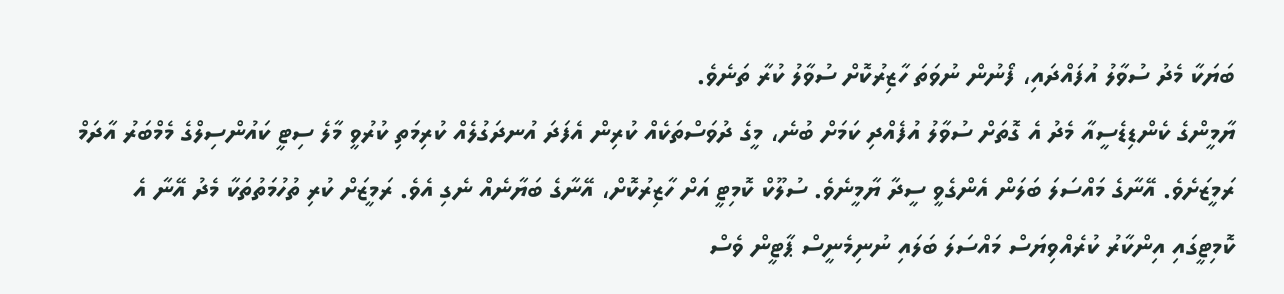ބަޔަކާ މެދު ސުވާލު އުފައްދައި، ފޯނުން ނުވަތަ ހާޒިރުކޮށް ސުވާލު ކުރާ ތަނެވެ.
ޔާމީންގެ ކެންޑިޑެސީއާ މެދު އެ ގޮތަށް ސުވާލު އުފެއްދި ކަމަށް ބުނެ، މީގެ ދުވަސްތަކެއް ކުރިން އެފަދަ އުނދަގުލެއް ކުރިމަތި ކުރުވީ މާލެ ސިޓީ ކައުންސިލްގެ މެމްބަރު އާދަމް ރަމީޒަށެވެ. އޭނާގެ މައްސަލަ ބަލަން އެންގެވީ ސީދާ ޔާމީނެވެ. ސުލޫކް ކޮމިޓީ އަށް ހާޒިރުކޮށް، އޭނާގެ ބަޔާނެއް ނެގި އެވެ. ރަމީޒަށް ކުރި ތުހުމަތުތަކާ މެދު އޭނާ އެ ކޮމިޓީގައި އިންކާރު ކުރެއްވިޔަސް މައްސަލަ ބަލައި ނުނިމެނީސް ޕާޓީން ވެސް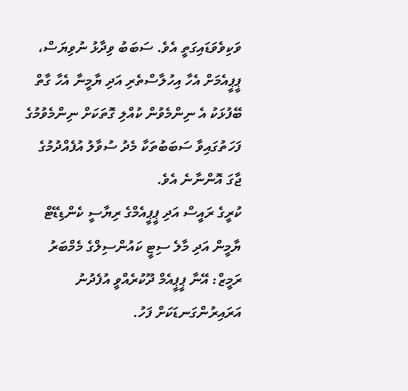ވަކިވެވަޑައިގަތީ އެވެ. ސަބަބު ވިދާޅު ނުވިޔަސް، ޕީޕީއެމަށް އެހާ އިހުލާސްތެރި އަދި ޔާމީނާ އެހާ ގާތް ބޭފުޅަކު އެ ނިންމެވުން ކުއްލި ގޮތަކަށް ނިންމެވުމުގެ ފަހަތުގައިވާ ސަބަބުތަކާ މެދު ސުވާލު އުފެއްދުމުގެ ޖާގަ އޮންނާނެ އެވެ.
ކުރީގެ ރައީސް އަދި ޕީޕީއެމްގެ ރިޔާސީ ކެންޑިޑޭޓް ޔާމީން އަދި މާލެ ސިޓީ ކައުންސިލްގެ މެމްބަރު ރަމީޒް: އޭނާ ޕީޕީއެމް ދޫކުރެއްވީ އުފެދުނު އަރައިރުންގަނޑަކަށް ފަހު.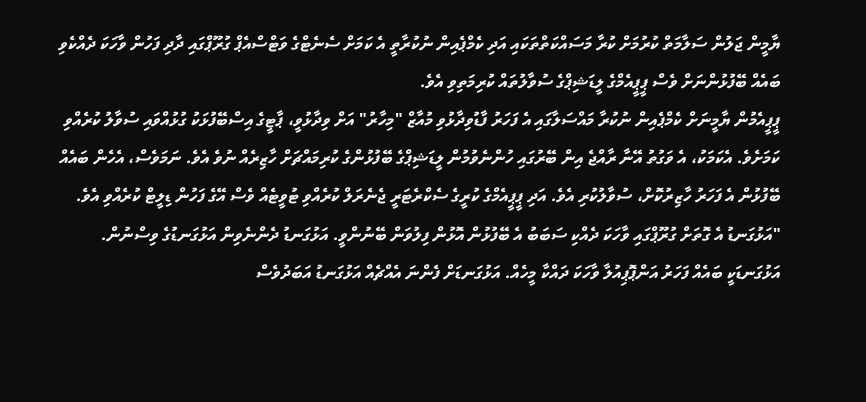ޔާމީން ޖަލުން ސަލާމަތް ކުރުމަށް ކުރާ މަސައްކަތްތަކައި އަދި ކެމްޕެއިން ނުކުރާތީ އެ ކަމަށް ސެނެޓްގެ ވަޓްސްއެޕް ގުރޫޕްގައި ދާދި ފަހުން ވާހަކަ ދެއްކެވި ބައެއް ބޭފުޅުންނަށް ވެސް ޕީޕީއެމްގެ ލީޑަޝިޕްގެ ސުވާލުތައް ކުރިމަތިވި އެވެ.
ޕީޕީއެމުން ޔާމީނަށް ކެމްޕެއިން ނުކުރާ މައްސަލާގައި އެ ފަހަރު ފާޑުވިދާޅުވި މުއާޒް "މިހާރު" އަށް ވިދާޅުވީ، ޕާޓީގެ އިސްބޭފުޅަކު ގުޅުއްވައި ސުވާލު ކުރެއްވި ކަމަށެވެ. އެކަމަކު، އެ ވަގުތު އޭނާ ރާއްޖެ އިން ބޭރުގައި ހުންނެވުމުން ލީޑަޝިޕްގެ ބޭފުޅުންގެ ކުރިމައްޗަށް ހާޒިރެއް ނުވެ އެވެ. ނަމަވެސް، އެހެން ބައެއް ބޭފުޅުން އެ ފަހަރު ހާޒިރުކޮށް، ސުވާލުކުރި އެވެ. އަދި ޕީޕީއެމްގެ ކުރީގެ ސެކްރެޓަރީ ޖެނެރަލް ކުރެއްވި ޓުވީޓެއް ވެސް އޭގެ ފަހުން ޑިލީޓް ކުރެއްވި އެވެ.
"އަޅުގަނޑު އެ ގޮތަށް ގުރޫޕްގައި ވާހަކަ ދެއްކި ސަބަބު އެ ބޭފުޅުން އޮޅުން ފިލުވަން ބޭނުންވީ. އަޅުގަނޑު ދެންނެވިން އަޅުގަނޑުގެ ވިސްނުން. އަޅުގަނޑަކީ ބައެއް ފަހަރު އަންޕޮޕިއުލާ ވާހަކަ ދައްކާ މީހެއް. އަޅުގަނޑަށް ފެންނަ އެއްޗެއް އަޅުގަނޑު އަބަދުވެސް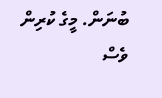ބުނަން. މީގެ ކުރިން ވެސް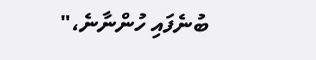ބުނެފައި ހުންނާނެ،"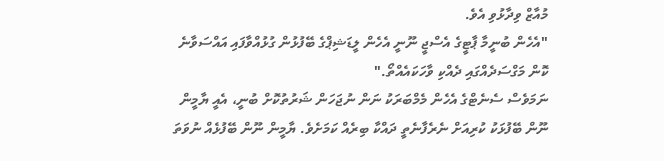މުއާޒް ވިދާޅުވި އެވެ.
"އެހެން ބުނީމާ ޕާޓީގެ އެސްޖީ ނޫނީ އެހެން ލީޑަޝިޕްގެ ބޭފުޅުން ގުޅުއްވާފައި އައްސަވާނެ ކޮން މަގްސަދެއްގައި ދެއްކި ވާހަކައެއްތޯ."
ނަމަވެސް ސެނެޓްގެ އެހެން މެމްބަރަކު ނަން ނުޖަހަން ޝަރުތުކޮށް ބުނީ، އެއީ ޔާމީން ނޫން ބޭފުޅަކު ކުރިއަށް ނެރެފާނެތީ ދައްކާ ބިރެއް ކަމަށެވެ. ޔާމީން ނޫން ބޭފުޅެއް ނުވަތަ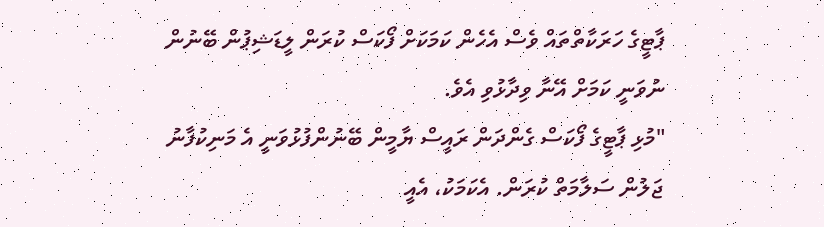ޕާޓީގެ ހަރަކާތްތައް ވެސް އެހެން ކަމަކަށް ފޯކަސް ކުރަން ލީޑަޝިޕުން ބޭނުން ނުވަނީ ކަމަށް އޭނާ ވިދާޅުވި އެވެ.
"މުޅި ޕާޓީގެ ފޯކަސް ގެންދަން ރައީސް ޔާމީން ބޭނުންފުޅުވަނީ އެ މަނިކުފާނު ޖަލުން ސަލާމަތް ކުރަން. އެކަމަކު، އެއީ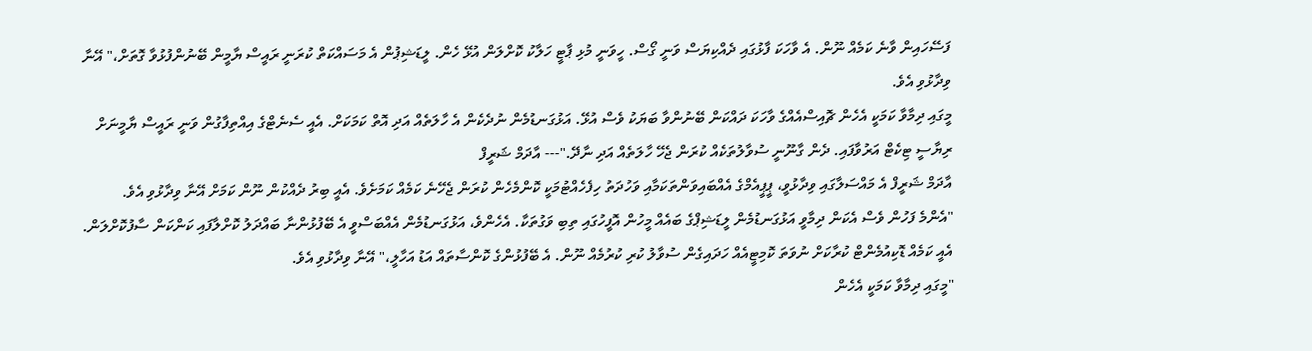ފަސޭހައިން ވާނެ ކަމެއް ނޫން. އެ ވާހަކަ ފާޅުގައި ދެއްކިޔަސް ވަނީ ގޯސް. ހީވަނީ މުޅި ޕާޓީ ހަލާކު ކޮށްލަން އުޅޭ ހެން. ލީޑަޝިޕުން އެ މަސައްކަތް ކުރަނީ ރައީސް ޔާމީން ބޭނުންފުޅުވާ ގޮތަށް،" އޭނާ ވިދާޅުވި އެވެ.
މީގައި ދިމާވާ ކަމަކީ އެހެން ޗޮއިސްއެއްގެ ވާހަކަ ދައްކަން ބޭނުންވާ ބަޔަކު ވެސް އުޅޭ. އަޅުގަނޑުމެން ނުދެކެން އެ ހާލަތެއް އަދި އޮތް ކަމަކަށް. އެއީ ސެނެޓްގެ އިއްތިފާގުން ވަނީ ރައީސް ޔާމީނަށް ރިޔާސީ ޓިކެޓް އަރުވާފައި. ދެން ގާނޫނީ ސުވާލުތަކެއް ކުރަން ޖެހޭ ހާލަތެއް އަދި ނާދޭ."--- އާދަމް ޝަރީފް
އާދަމް ޝަރީފް އެ މައްސަލާގައި ވިދާޅުވީ، ޕީޕީއެމްގެ އެއްބައިވަންތަކަމާއި ވަހުދަތު ހިފެހެއްޓުމަކީ ކޮންމެހެން ކުރަން ޖެހޭނެ ކަމެއް ކަމަށެވެ. އެއީ ބިރު ދެއްކުން ނޫން ކަމަށް އޭނާ ވިދާޅުވި އެވެ.
"އެންމެ ފަހުން ވެސް އެކަން ދިމާވީ އަޅުގަނޑުމެން ލީޑަޝިޕްގެ ބައެއް މީހުން އޮފީހުގައި ތިބި ވަގުތަކާ. އެހެންވެ، އަޅުގަނޑުމެން އެއްބަސްވީ އެ ބޭފުޅުންނާ ބައްދަލު ކޮށްލާފައި ކަންކަން ސާފުކޮށްލަން. އެއީ ކަމެއް ޑޮކިއުމެންޓް ކުރާކަށް ނުވަތަ ކޮމިޓީއެއް ހަދައިގެން ސުވާލު ކުރި ކުރުމެއް ނޫން. އެ ބޭފުޅުންގެ ކޮންސާތައް އަޑު އަހާލީ،" އޭނާ ވިދާޅުވި އެވެ.
"މީގައި ދިމާވާ ކަމަކީ އެހެން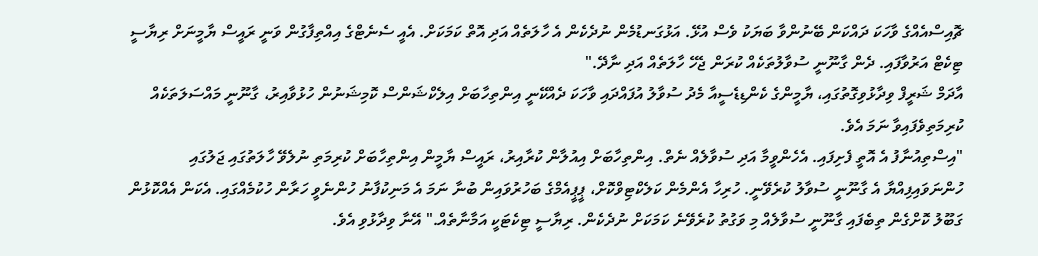ޗޮއިސްއެއްގެ ވާހަކަ ދައްކަން ބޭނުންވާ ބަޔަކު ވެސް އުޅޭ. އަޅުގަނޑުމެން ނުދެކެން އެ ހާލަތެއް އަދި އޮތް ކަމަކަށް. އެއީ ސެނެޓްގެ އިއްތިފާގުން ވަނީ ރައީސް ޔާމީނަށް ރިޔާސީ ޓިކެޓް އަރުވާފައި. ދެން ގާނޫނީ ސުވާލުތަކެއް ކުރަން ޖެހޭ ހާލަތެއް އަދި ނާދޭ."
އާދަމް ޝަރީފް ވިދާޅުވިގޮތުގައި، ޔާމީންގެ ކެންޑިޑެސީއާ މެދު ސުވާލު އުފައްދައި ވާހަކަ ދެއްކޭނީ އިންތިހާބަށް އިލެކްޝަންސް ކޮމިޝަނުން ހުޅުވާއިރު، ގާނޫނީ މައްސަލަތަކެއް ކުރިމަތިވެފައިވާ ނަމަ އެވެ.
"އިސްތިއުނާފު އެ އޮތީ ފެށިފައި. އެހެންވީމާ އަދި ސުވާލެއް ނެތް. އިންތިހާބަށް އިއުލާން ކުރާއިރު، ރައީސް ޔާމީން އިންތިހާބަށް ކުރިމަތި ނުލެވޭ ހާލަތުގައި ޖަލުގައި ހުންނަވައިފިއްޔާ އެ ގާނޫނީ ސުވާލު ކުރެވޭނީ. ހުރިހާ އެންމެން ކަލެކްޓިވްކޮށް، ޕީޕީއެމްގެ ބަހުރުވައިން ބުނާ ނަމަ އެ މަނިކުފާނު ހުންނެވީ ހަރާން ހުކުމެއްގައި. އެކަން އެއްކޮޅުން ގަބޫލު ކޮށްގެން ތިބެފައި ގާނޫނީ ސުވާލެއް މި ވަގުތު ކުރެވޭނެ ކަމަކަށް ނުދެކެން. ރިޔާސީ ޓިކެޓަކީ އަމާނާތެއް." އޭނާ ވިދާޅުވި އެވެ.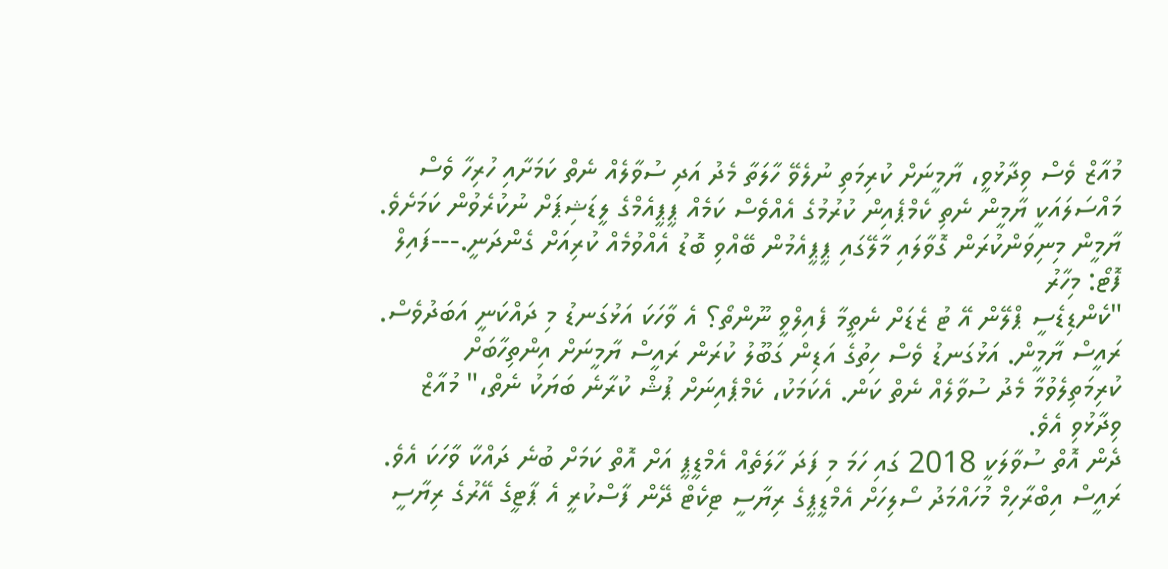މުއާޒް ވެސް ވިދާޅުވީ، ޔާމީނަށް ކުރިމަތި ނުލެވޭ ހާލަތާ މެދު އަދި ސުވާލެއް ނެތް ކަމަށާއި ހުރިހާ ވެސް މައްސަލައަކީ ޔާމީން ނެތި ކެމްޕެއިން ކުރުމުގެ އެއްވެސް ކަމެއް ޕީޕީއެމްގެ ލީޑަޝިޕަށް ނުކުރެވުން ކަމަށެވެ.
ޔާމީން މިނިވަންކުރަން ގޮވާލައި މާލޭގައި ޕީޕީއެމުން ބޭއްވި ބޮޑު އެއްވުމެއް ކުރިއަށް ގެންދަނީ.---ފައިލް ފޮޓޯ: މިހާރު
"ކެންޑިޑެސީ ޕްލޭން އޭ ޓު ޒެޑަށް ނެތީމާ ފެއިލްވީ ނޫންތޯ؟ އެ ވާހަކަ އަޅުގަނޑު މި ދައްކަނީ އަބަދުވެސް. ރައީސް ޔާމީން. އަޅުގަނޑު ވެސް ހިތުގެ އަޑިން ގަބޫލު ކުރަން ރައީސް ޔާމީނަށް އިންތިހާބަށް ކުރިމަތިލެވުމާ މެދު ސުވާލެއް ނެތް ކަން. އެކަމަކު، ކެމްޕެއިނަށް ޕުޝް ކުރާނެ ބަޔަކު ނެތް،" މުއާޒް ވިދާޅުވި އެވެ.
ދެން އޮތް ސުވާލަކީ 2018 ގައި ހަމަ މި ފަދަ ހާލަތެއް އެމްޑީޕީ އަށް އޮތް ކަމަށް ބުނެ ދައްކާ ވާހަކަ އެވެ. ރައީސް އިބްރާހިމް މުހައްމަދު ސޯލިހަށް އެމްޑީޕީގެ ރިޔާސީ ޓިކެޓް ދޭން ފާސްކުރީ އެ ޕާޓީގެ އޭރުގެ ރިޔާސީ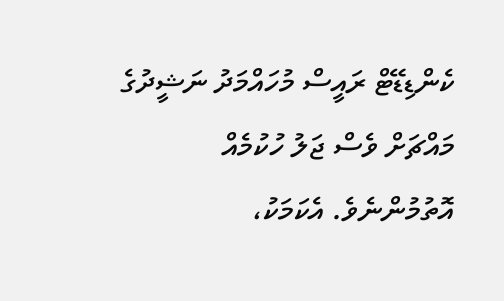ކެންޑިޑޭޓް ރައީސް މުހައްމަދު ނަޝީދުގެ މައްޗަށް ވެސް ޖަލު ހުކުމެއް އޮތުމުންނެވެ. އެކަމަކު،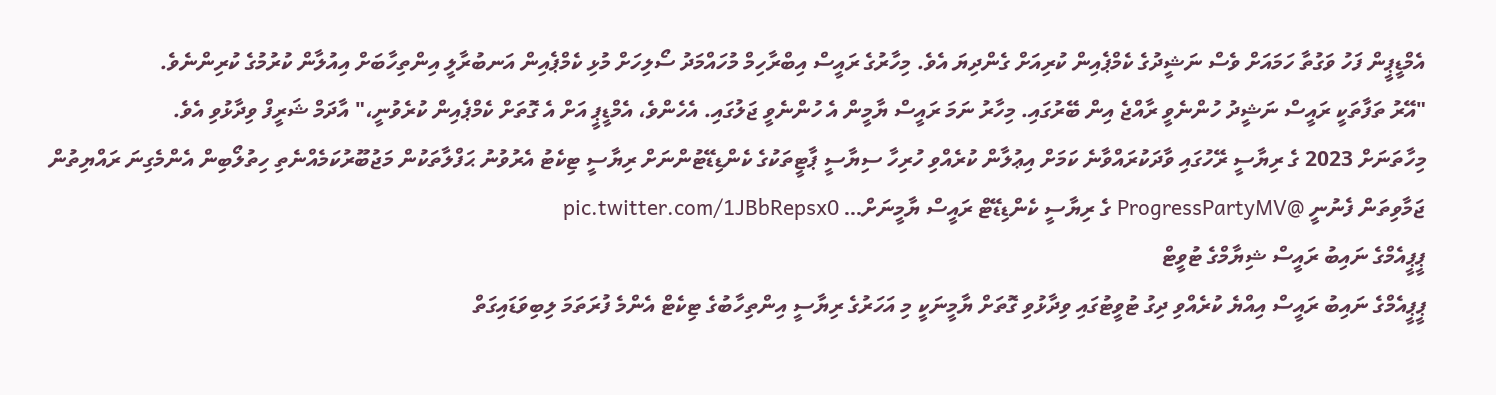އެމްޑީޕީން ފަހު ވަގުތާ ހަމައަށް ވެސް ނަޝީދުގެ ކެމްޕެއިން ކުރިއަށް ގެންދިޔަ އެވެ. މިހާރުގެ ރައީސް އިބްރާހިމް މުހައްމަދު ސޯލިހަށް މުޅި ކެމްޕެއިން އަނބުރާލީ އިންތިހާބަށް އިއުލާން ކުރުމުގެ ކުރިންނެވެ.
"އޭރު ތަފާތަކީ ރައީސް ނަޝީދު ހުންނެވީ ރާއްޖެ އިން ބޭރުގައި. މިހާރު ނަމަ ރައީސް ޔާމީން އެ ހުންނެވީ ޖަލުގައި. އެހެންވެ، އެމްޑީޕީ އަށް އެ ގޮތަށް ކެމްޕެއިން ކުރެވުނީ،" އާދަމް ޝަރީފް ވިދާޅުވި އެވެ.
މިހާތަނަށް 2023 ގެ ރިޔާސީ ރޭހުގައި ވާދަކުރައްވާނެ ކަމަށް އިޢުލާން ކުރެއްވި ހުރިހާ ސިޔާސީ ޕާޓީތަކުގެ ކެންޑިޑޭޓުންނަށް ރިޔާސީ ޓިކެޓު އެރުވުނު ޙަފްލާތަކުން މަޖުބޫރުކަމެއްނެތި ހިތުލޯބިން އެންމެގިނަ ރައްޔިތުން ޖަމާވިތަން ފެނުނީ @ProgressPartyMV ގެ ރިޔާސީ ކެންޑިޑޭޓް ރައީސް ޔާމީނަށް… pic.twitter.com/1JBbRepsx0
ޕީޕީއެމްގެ ނައިބު ރައީސް ޝިޔާމްގެ ޓުވީޓް
ޕީޕީއެމްގެ ނައިބު ރައީސް އިއްޔެ ކުރެއްވި ދިގު ޓުވީޓުގައި ވިދާޅުވި ގޮތަށް ޔާމީނަކީ މި އަހަރުގެ ރިޔާސީ އިންތިހާބުގެ ޓިކެޓް އެންމެ ފުރަތަމަ ލިބިވަޑައިގަތް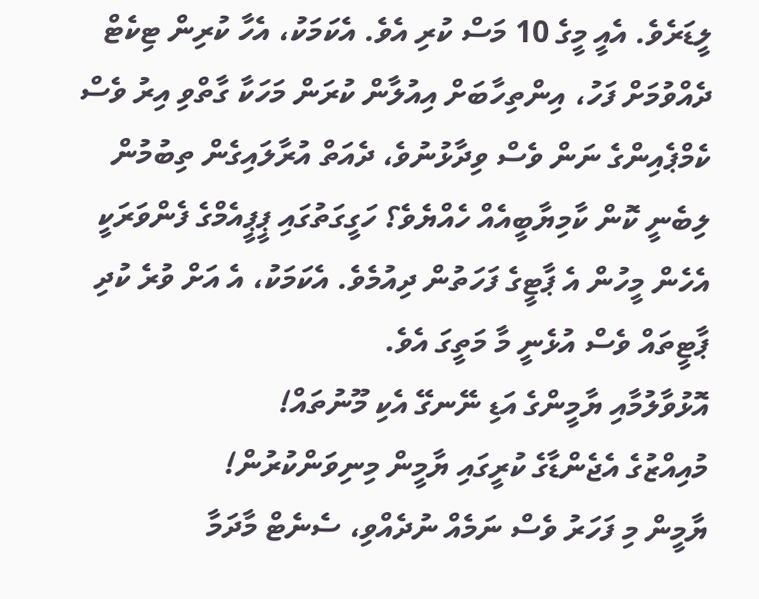ލީޑަރެވެ. އެއީ މީގެ 10 މަސް ކުރި އެވެ. އެކަމަކު، އެހާ ކުރިން ޓިކެޓް ދެއްވުމަށް ފަހު، އިންތިހާބަށް އިއުލާން ކުރަން މަހަކާ ގާތްވި އިރު ވެސް ކެމްޕެއިންގެ ނަން ވެސް ވިދާޅުނުވެ، ދެއަތް އުރާލައިގެން ތިބުމުން ލިބެނީ ކޮން ކާމިޔާބީއެއް ހެއްޔެވެ؟ ހަގީގަތުގައި ޕީޕީއެމްގެ ފެންވަރަކީ އެހެން މީހުން އެ ޕާޓީގެ ފަހަތުން ދިއުމެވެ. އެކަމަކު، އެ އަށް ވުރެ ކުދި ޕާޓީތައް ވެސް އުޅެނީ މާ މަތީގަ އެވެ.
އޮޅުވާލުމާއި ޔާމީންގެ އަޑި ނޭނގޭ އެކި މޫނުތައް!
މުއިއްޒުގެ އެޖެންޑާގެ ކުރީގައި ޔާމީން މިނިވަންކުރުން!
ޔާމީން މި ފަހަރު ވެސް ނަމެއް ނުދެއްވި، ސެނެޓް މާދަމާ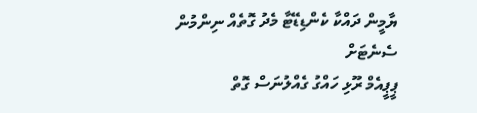ޔާމީން ދައްކާ ކެންޑިޑޭޓާ މެދު ގޮތެއް ނިންމުން ސެނެޓަށް
ޕީޕީއެމް ރޫޅި ހައްގު ގެއްލުނަސް ގޮތް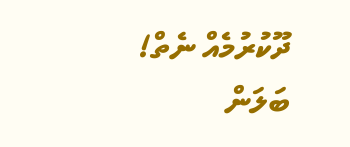ދޫކުރުމެއް ނެތް!
ބަލަން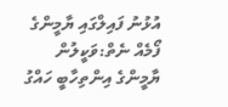އުޅުނު ފައިލްގައި ޔާމީންގެ ފޯމެއް ނެތް:ވަކީލުން
ޔާމީންގެ އިންތިހާބީ ހައްގު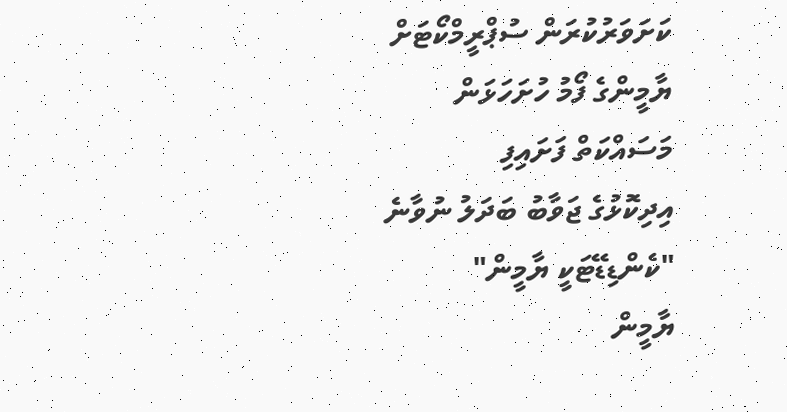ކަށަވަރުކުރަން ސުޕްރީމްކޯޓަށް
ޔާމީންގެ ފޯމު ހުށަހަޅަން މަސައްކަތް ފަށައިފި
އިދިކޮޅުގެ ޖަވާބު ބަދަލު ނުވާނެ "ކެންޑިޑޭޓަކީ ޔާމީން"
ޔާމީން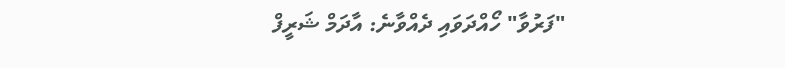"ފަރުވާ" ހޯއްދަވައި ދެއްވާނެ: އާދަމް ޝަރީފް